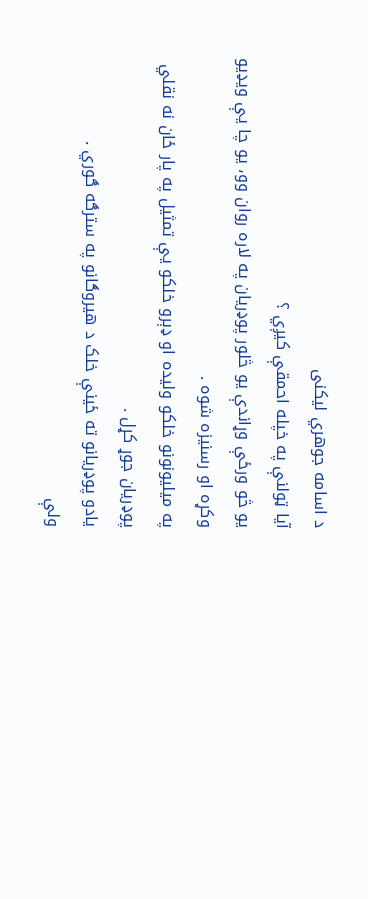د اسامه جوهري لیکنی
آيا ټولنې په خپله احمقې کيږي ؟
يو څو ورځې وړاندې يو څلور پوډريان په لاره روان وو، يو چا يې ويډيو وکړه او رسنیزه شوه .
په ميليونونو خلکو وليده او ډېرو خلکو يې تمثيل په پار ځان نه نقلي پوډريان جوړ کړل .
يادو پوډريانو ته ځينې خلک د هيروګانو په سترګه ګوري .
ولې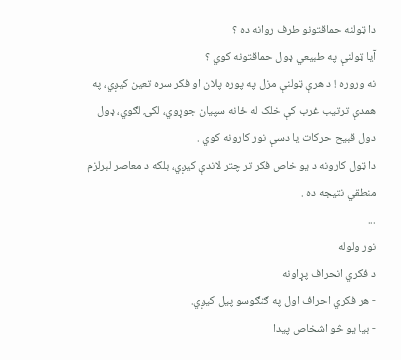دا ټولنه حماقتونو طرف روانه ده ؟
آيا ټولنې په طبيعي ډول حماقتونه کوي ؟
نه وروره ! د هرې ټولنې مزل په پوره پلان او فکر سره تعين کيږي، په همدې ترتيب غرب کې خلک له ځانه سپيان جوړوي، لکۍ لګوي، ډول دول قبيح حرکات يا دسې نور کارونه کوي .
دا ټول کارونه د يو خاص فکر تر چتر لاندې کيږي، بلکه د معاصر لبرلزم منطقي نتيجه ده .
...
نور ولوله
د فکري انحراف پړاونه
- هر فکري احراف اول په ګنګوسو پيل کيږي.
- بيا يو څو اشخاص پيدا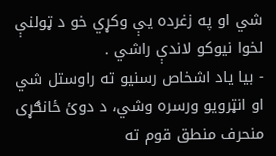شي او په زغرده يې وکړي خو د ټولنې لخوا نيوکو لاندې راشي .
- بيا ياد اشخاص رسنيو ته راوستل شي او انټرويو ورسره وشي، د دوئ ځانګړی منحرف منطق قوم ته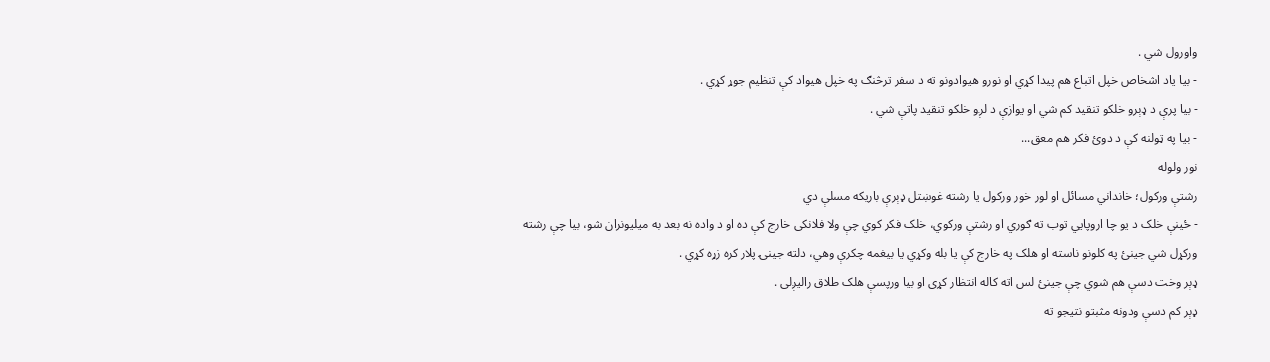واورول شي .
- بيا ياد اشخاص خپل اتباع هم پيدا کړي او نورو هيوادونو ته د سفر ترڅنګ په خپل هيواد کې تنظيم جوړ کړي .
- بيا پرې د ډېرو خلکو تنقيد کم شي او يوازې د لږو خلکو تنقيد پاتې شي .
- بيا په ټولنه کې د دوئ فکر هم معق...
نور ولوله
رشتې ورکول؛ خانداني مسائل او لور خور ورکول يا رشته غوښتل ډېرې باريکه مسلې دي
- ځينې خلک د يو چا اروپايي توب ته ګوري او رشتې ورکوي، خلک فکر کوي چې ولا فلانکی خارج کې ده او د واده نه بعد به ميليونران شو، بيا چې رشته ورکړل شي جينئ په کلونو ناسته او هلک په خارج کې يا بله وکړي يا بيغمه چکرې وهي، دلته جينۍ پلار کره زړه کړي .
ډېر وخت دسې هم شوي چې جينئ لس اته کاله انتظار کړی او بيا ورپسې هلک طلاق راليږلی .
ډېر کم دسې ودونه مثبتو نتيجو ته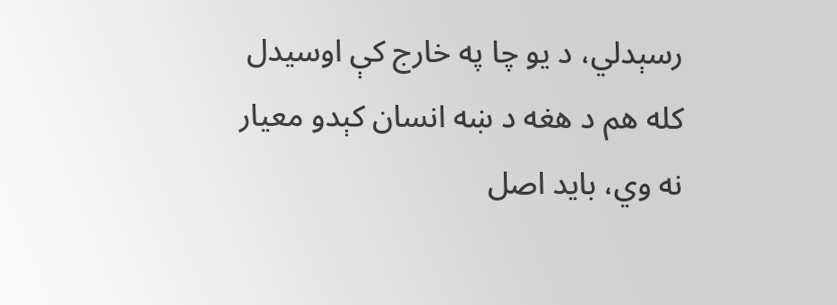رسېدلي، د يو چا په خارج کې اوسيدل کله هم د هغه د ښه انسان کېدو معيار نه وي، بايد اصل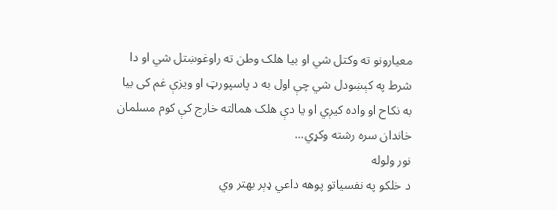معيارونو ته وکتل شي او بيا هلک وطن ته راوغوښتل شي او دا شرط په کېښودل شي چې اول به د پاسپورټ او ويزې غم کی بيا به نکاح او واده کيږي او يا دې هلک همالته خارج کې کوم مسلمان خاندان سره رشته وکړي...
نور ولوله
د خلکو په نفسياتو پوهه داعي ډېر بهتر وي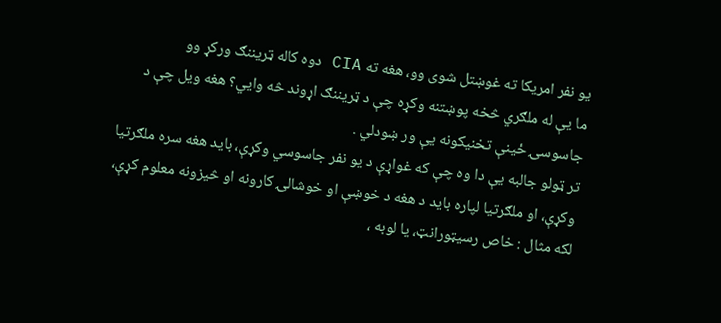يو نفر امريکا ته غوښتل شوی وو، هغه ته CIA دوه کاله ټريننګ ورکړ وو
ما يې له ملګري څخه پوښتنه وکړه چې د ټريننګ اړوند څه وايي؟ هغه ويل چې د جاسوسۍ ځينې تخنيکونه يې ور ښودلي .
تر ټولو جالبه يې دا وه چې که غواړې د يو نفر جاسوسي وکړې، بايد هغه سره ملګرتيا وکړې، او ملګرتيا لپاره بايد د هغه د خوښې او خوشالۍ کارونه او څيزونه معلوم کړې، لکه مثال : خاص رسيټورانټ، يا لوبه ،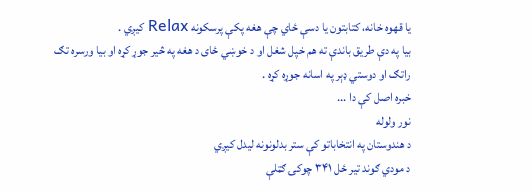يا قهوه خانه، کتابتون يا دسې ځاي چې هغه پکې پرسکونه Relax کيږي .
بيا په دې طريق باندې ته هم خپل شغل او د خوښي ځای د هغه په څير جوړ کړه او بيا ورسره تګ راتګ او دوستي ډېر په اسانه جوړه کړه .
خبره اصل کې دا ...
نور ولوله
د هندوستان په انتخاباتو کې ستر بدلونونه ليدل کيږي
د مودي ګوند تير ځل ۳۴۱ چوکۍ ګټلې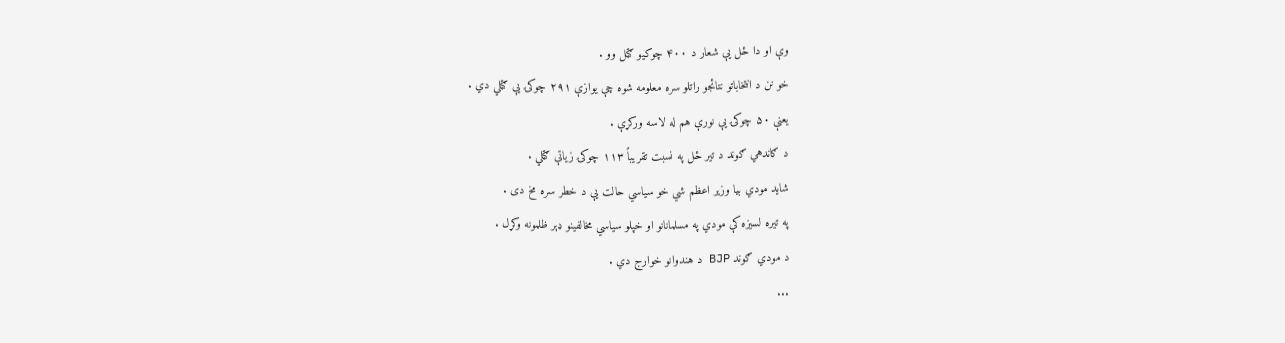وې او دا ځل يې شعار د ۴۰۰ چوکيو ګټل وو .
خو نن د انتخاباتو نتائجو راتلو سره معلومه شوه چې يوازې ۲۹۱ چوکۍ يې ګټلي دي .
يعنې ۵۰ چوکۍ يې نورې هم له لاسه ورکړې .
د ګاندهي ګوند د تير ځل په نسبت تقريباً ۱۱۳ چوکۍ زياتې ګټلي .
شايد مودي بيا وزير اعظم شي خو سياسي حالت يې د خطر سره مخ دی .
په تيره لسيزه کې مودي په مسلمانانو او خپلو سياسي مخالفينو ډېر ظلمونه وکړل .
د مودي ګوند BJP د هندوانو خوارج دي .
...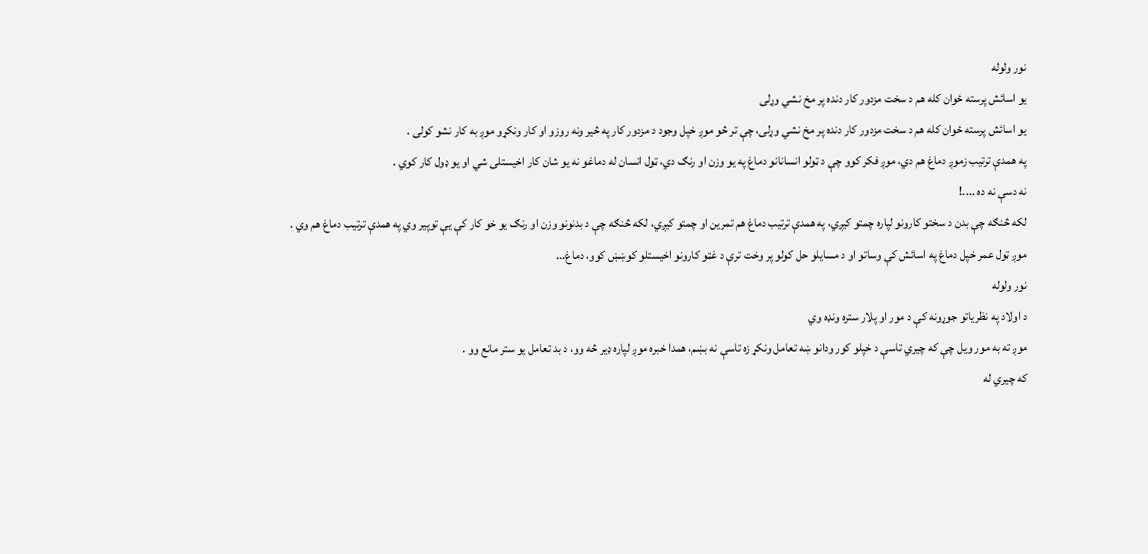نور ولوله
يو اسائش پرسته ځوان کله هم د سخت مزدور کار دنده پر مخ نشي وړلی
يو اسائش پرسته ځوان کله هم د سخت مزدور کار دنده پر مخ نشي وړلی، چې تر څو موږ خپل وجود د مزدور کار په څير ونه روزو او کار ونکړو موږ به کار نشو کولی .
په همدې ترتيب زموږ دماغ هم دي، موږ فکر کوو چې د ټولو انسانانو دماغ په يو وزن او رنګ دي، ټول انسان له دماغو نه يو شان کار اخیستلی شي او يو ډول کار کوي .
نه دسې نه ده ....!
لکه څنګه چې بدن د سختو کارونو لپاره چمتو کيږي، په همدې ترتيب دماغ هم تمرين او چمتو کيږي، لکه څنګه چې د بدنونو وزن او رنګ يو خو کار کې يې توپير وي په همدې ترتيب دماغ هم وي .
موږ ټول عمر خپل دماغ په اسائش کې وساتو او د مسايلو حل کولو پر وخت ترې د غټو کارونو اخيستلو کوښښ کوو، دماغ...
نور ولوله
د اولاد په نظرياتو جوړونه کې د مور او پلار ستره ونډه وي
موږ ته به مور ويل چې که چيري تاسې د خپلو کور ودانو ښه تعامل ونکړ زه تاسې نه بښم، همدا خبره موږ لپاره ډير څه وو، د بد تعامل يو ستر مانع وو .
که چيري له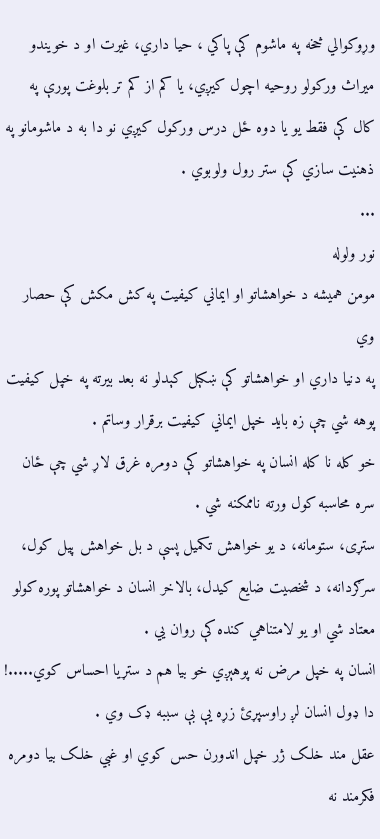وړوکوالي څخه په ماشوم کې پاکي ، حيا داري، غيرت او د خويندو ميراث ورکولو روحيه اچول کيږي، يا کم از کم تر بلوغت پورې په کال کې فقط يو يا دوه ځل درس ورکول کيږي نو دا به د ماشومانو په ذهنيت سازي کې ستر رول ولوبوي .
...
نور ولوله
مومن هميشه د خواهشاتو او ايماني کيفيت په کش مکش کې حصار وي
په دنيا داري او خواهشاتو کې ښکېل کېدلو نه بعد بيرته په خپل کيفيت پوهه شي چې زه بايد خپل ايماني کيفيت برقرار وساتم .
خو کله نا کله انسان په خواهشاتو کې دومره غرق لاړ شي چې ځان سره محاسبه کول ورته ناممکنه شي .
ستړی، ستومانه، د يو خواهش تکميل پسې د بل خواهش پيل کول، سرګردانه، د شخصيت ضايع کيدل، بالاخر انسان د خواهشاتو پوره کولو معتاد شي او يو لامتناهي کنده کې روان يي .
انسان په خپل مرض نه پوهېږي خو بيا هم د ستړيا احساس کوي.....!
دا ډول انسان لږ راوسپړئ زړه يې بې سببه ډک وي .
عقل مند خلک ژر خپل اندورن حس کوي او غبي خلک بيا دومره فکرمند نه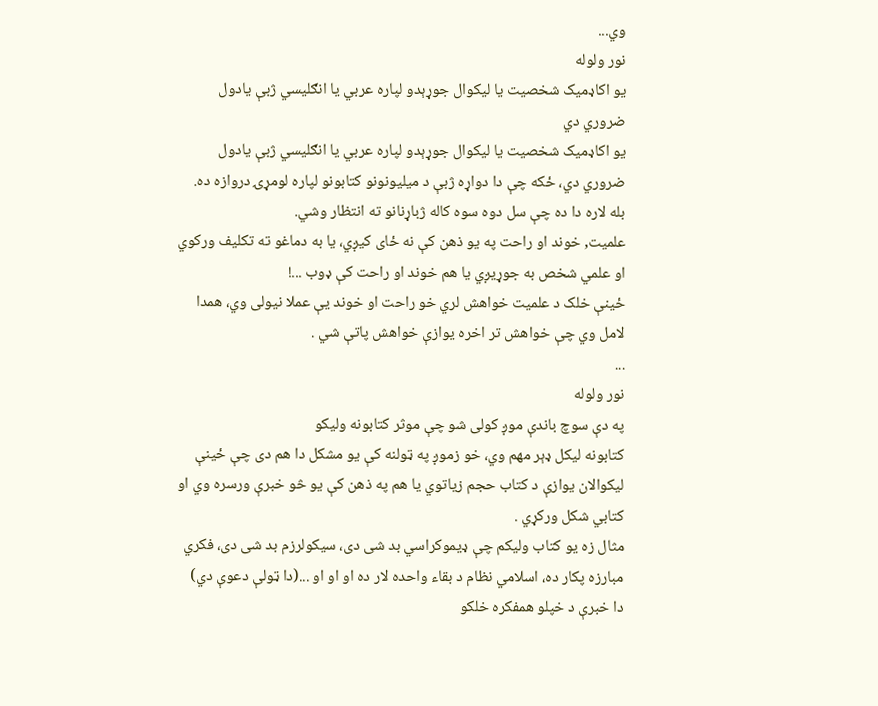وي...
نور ولوله
يو اکاډميک شخصيت يا ليکوال جوړېدو لپاره عربي يا انګليسي ژبې يادول ضروري دي
يو اکاډميک شخصيت يا ليکوال جوړېدو لپاره عربي يا انګليسي ژبې يادول ضروري دي، ځکه چې دا دواړه ژبې د ميليونونو کتابونو لپاره لومړۍ دروازه ده.
بله لاره دا ده چې سل دوه سوه کاله ژباړنانو ته انتظار وشي.
علميت, خوند او راحت په يو ذهن کې نه ځای کيږي، يا به دماغو ته تکليف ورکوي او علمي شخص به جوړيږي يا هم خوند او راحت کې ډوب ...!
ځينې خلک د علميت خواهش لري خو راحت او خوند يې عملا نيولی وي، همدا لامل وي چې خواهش تر اخره يوازې خواهش پاتې شي .
...
نور ولوله
په دې سوچ باندې موږ کولی شو چې موثر کتابونه وليکو
کتابونه ليکل ډېر مهم وي، خو زموږ په ټولنه کې يو مشکل دا هم دی چې ځينې ليکوالان يوازې د کتاب حجم زياتوي يا هم په ذهن کې يو څو خبرې ورسره وي او کتابي شکل ورکړي .
مثال زه يو کتاب وليکم چې ډيموکراسي بد شی دی، سيکولرزم بد شی دی، فکري مبارزه پکار ده، اسلامي نظام د بقاء واحده لار ده او او او ...(دا ټولې دعوې دي)
دا خبرې د خپلو همفکره خلکو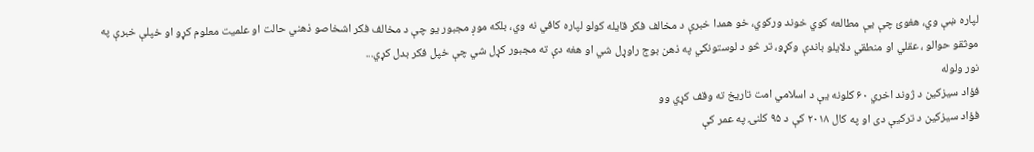لپاره ښې وي، هغوئ چې يې مطالعه کوي خوند ورکوي، خو همدا خبرې د مخالف فکر قايله کولو لپاره کافي نه وي، بلکه موږ مجبور يو چې د مخالف فکر اشخاصو ذهني حالت او علميت معلوم کړو او خپلې خبرې په موثقو حوالو ، عقلي او منطقي دلايلو باندې وکړو، تر څو د لوستونکي په ذهن بوج راوړل شي او هغه دې ته مجبور کړل شي چې خپل فکر بدل کړي...
نور ولوله
فؤاد سيزکين د ژوند اخري ۶۰ کلونه يې د اسلامي امت تاريخ ته وقف کړي وو
فؤاد سيزکين د ترکيې دی او په کال ۲۰۱۸ کې د ۹۵ کلنۍ په عمر کې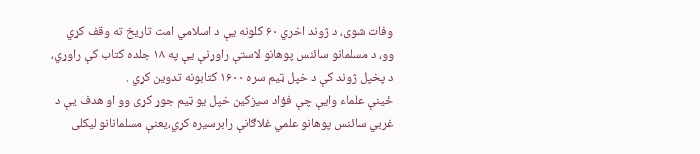وفات شوی، د ژوند اخري ۶۰ کلونه يې د اسلامي امت تاريخ ته وقف کړي وو، د مسلمانو سائنس پوهانو لاستې راوړنې يې په ۱۸ جلده کتاب کې راوړي، د پخپل ژوند کې د خپل ټيم سره ۱۶۰۰ کتابونه تدوين کړي .
ځينې علماء وايې چې فؤاد سيزکين خپل يو ټيم جوړ کړی وو او هدف يې د غربي سائنس پوهانو علمي غلاګانې رابرسيره کړي،يعنې مسلمانانو ليکلی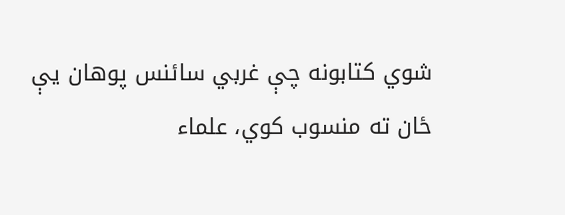شوي کتابونه چې غربي سائنس پوهان يې ځان ته منسوب کوي، علماء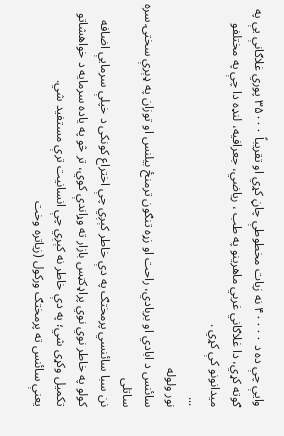وايې چې ده د ۴۰۰۰۰ نه زيات مخطوطې چاڼ کړي او تقريباً ۳۵۰۰۰ پوري غلاګانې يې په ګوته کړي، دا غلاګاني غربي ماهرينو په طب ، رياضي، جعرافيه، لنډه دا چې په مختلفو میدانونو کې کړي .
...
نور ولوله
سائنس د ابادي او بربادي، راحت او زړه تنګون ترمنځ بيلنس او توزان په ډېرې سختۍ سره ساتلی
نن سبا سائنسي پرمختګ په دې خاطر کېږي چې اختراع کونکی د خپلې سرمايې اضافه کولو په خاطر نوي نوي پراډکټس بازار ته وړاندې کوي، تر څو په ياده سرمايه د خواهشاتو تکميل وکړی شي؛ په دې خاطر نه کېږي چې انسانيت ترې مستفيد شي.
يعنې سائنس ته پرمختګ ورکول (زياتره وخت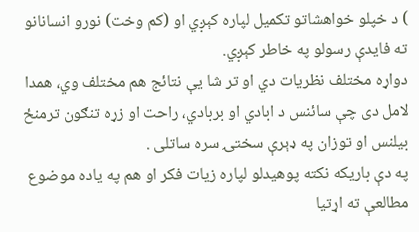) د خپلو خواهشاتو تکميل لپاره کېږي او (کم وخت) نورو انسانانو ته فايدې رسولو په خاطر کېږي.
دواړه مختلف نظريات دي او تر شا يې نتائج هم مختلف وي، همدا لامل دی چې سائنس د ابادي او بربادي، راحت او زړه تنګون ترمنځ بيلنس او توزان په ډېرې سختۍ سره ساتلی .
په دې باريکه نکته پوهيدلو لپاره زيات فکر او هم په ياده موضوع مطالعې ته اړتيا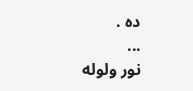ده .
...
نور ولوله